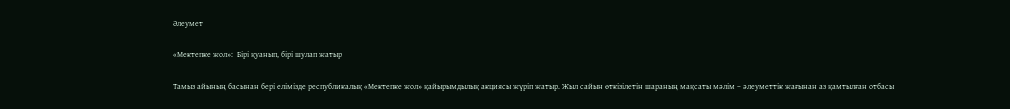Әлеумет

«Мектепке жол»:  Бірі қуанып, бірі шулап жатыр

Тамыз айының басынан бері елімізде республикалық «Мектепке жол» қайырымдылық акциясы жүріп жатыр. Жыл сайын өткізілетін шараның мақсаты мәлім – әлеуметтік жағынан аз қамтылған отбасы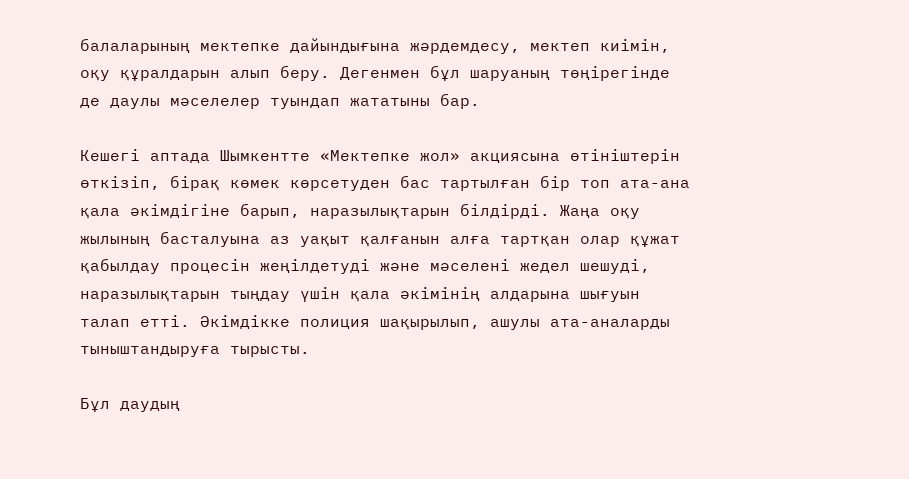балаларының мектепке дайындығына жәрдемдесу, мектеп киімін, оқу құралдарын алып беру. Дегенмен бұл шаруаның төңірегінде де даулы мәселелер туындап жататыны бар.

Кешегі аптада Шымкентте «Мектепке жол» акциясына өтініштерін өткізіп, бірақ көмек көрсетуден бас тартылған бір топ ата-ана қала әкімдігіне барып, наразылықтарын білдірді. Жаңа оқу жылының басталуына аз уақыт қалғанын алға тартқан олар құжат қабылдау процесін жеңілдетуді және мәселені жедел шешуді, наразылықтарын тыңдау үшін қала әкімінің алдарына шығуын талап етті. Әкімдікке полиция шақырылып, ашулы ата-аналарды тыныштандыруға тырысты.

Бұл даудың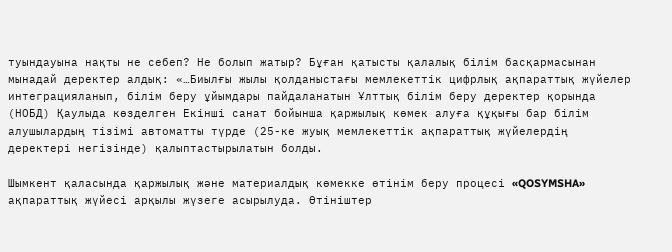туындауына нақты не себеп? Не болып жатыр? Бұған қатысты қалалық білім басқармасынан мынадай деректер алдық: «…Биылғы жылы қолданыстағы мемлекеттік цифрлық ақпараттық жүйелер интеграцияланып, білім беру ұйымдары пайдаланатын Ұлттық білім беру деректер қорында (НОБД) Қаулыда көзделген Екінші санат бойынша қаржылық көмек алуға құқығы бар білім алушылардың тізімі автоматты түрде (25-ке жуық мемлекеттік ақпараттық жүйелердің деректері негізінде) қалыптастырылатын болды.

Шымкент қаласында қаржылық және материалдық көмекке өтінім беру процесі «QOSYMSHA» ақпараттық жүйесі арқылы жүзеге асырылуда. Өтініштер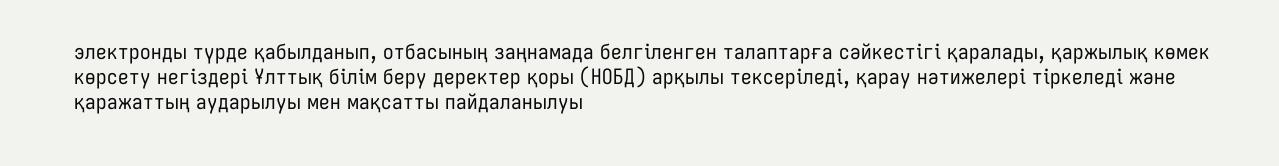электронды түрде қабылданып, отбасының заңнамада белгіленген талаптарға сәйкестігі қаралады, қаржылық көмек көрсету негіздері Ұлттық білім беру деректер қоры (НОБД) арқылы тексеріледі, қарау нәтижелері тіркеледі және қаражаттың аударылуы мен мақсатты пайдаланылуы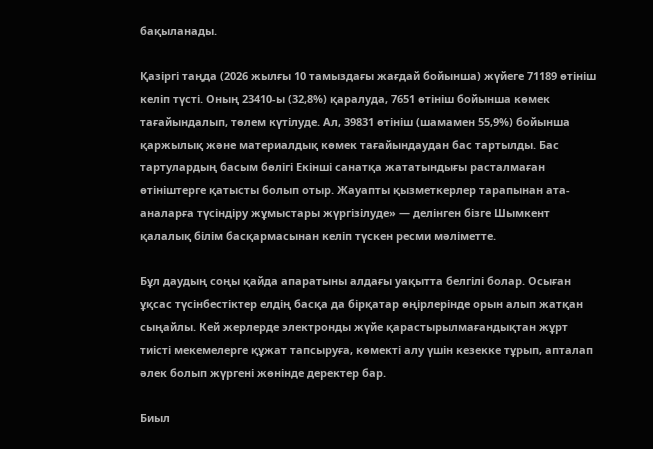бақыланады.

Қазіргі таңда (2026 жылғы 10 тамыздағы жағдай бойынша) жүйеге 71189 өтініш келіп түсті. Оның 23410-ы (32,8%) қаралуда, 7651 өтініш бойынша көмек тағайындалып, төлем күтілуде. Ал, 39831 өтініш (шамамен 55,9%) бойынша қаржылық және материалдық көмек тағайындаудан бас тартылды. Бас тартулардың басым бөлігі Екінші санатқа жататындығы расталмаған өтініштерге қатысты болып отыр. Жауапты қызметкерлер тарапынан ата-аналарға түсіндіру жұмыстары жүргізілуде» — делінген бізге Шымкент қалалық білім басқармасынан келіп түскен ресми мәліметте.

Бұл даудың соңы қайда апаратыны алдағы уақытта белгілі болар. Осыған ұқсас түсінбестіктер елдің басқа да бірқатар өңірлерінде орын алып жатқан сыңайлы. Кей жерлерде электронды жүйе қарастырылмағандықтан жұрт тиісті мекемелерге құжат тапсыруға, көмекті алу үшін кезекке тұрып, апталап әлек болып жүргені жөнінде деректер бар.

Биыл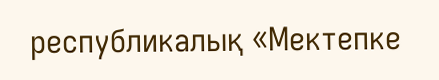республикалық «Мектепке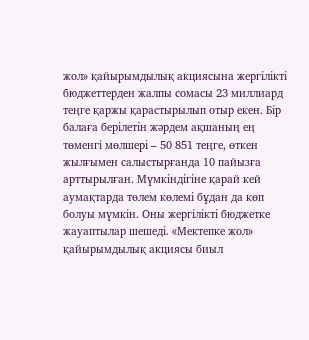жол» қайырымдылық акциясына жергілікті бюджеттерден жалпы сомасы 23 миллиард теңге қаржы қарастырылып отыр екен. Бір балаға берілетін жәрдем ақшаның ең төменгі мөлшері – 50 851 теңге, өткен жылғымен салыстырғанда 10 пайызға арттырылған. Мүмкіндігіне қарай кей аумақтарда төлем көлемі бұдан да көп болуы мүмкін. Оны жергілікті бюджетке жауаптылар шешеді. «Мектепке жол» қайырымдылық акциясы биыл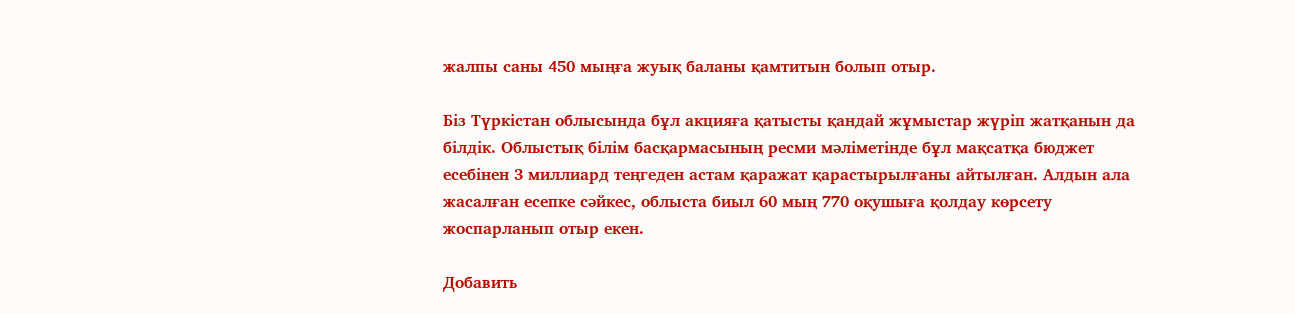жалпы саны 450 мыңға жуық баланы қамтитын болып отыр.

Біз Түркістан облысында бұл акцияға қатысты қандай жұмыстар жүріп жатқанын да білдік. Облыстық білім басқармасының ресми мәліметінде бұл мақсатқа бюджет есебінен 3 миллиард теңгеден астам қаражат қарастырылғаны айтылған. Алдын ала жасалған есепке сәйкес, облыста биыл 60 мың 770 оқушыға қолдау көрсету жоспарланып отыр екен.

Добавить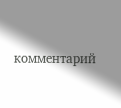комментарий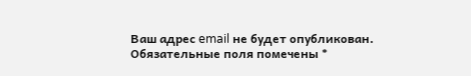Ваш адрес email не будет опубликован. Обязательные поля помечены *